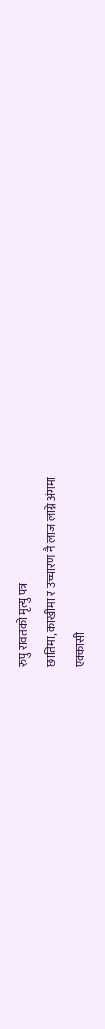रुपु रावतको मृत्यु पत्र
छातिमा, काखीमा र उच्चारण नै लाज लाग्ने अंगमा
एक्कासी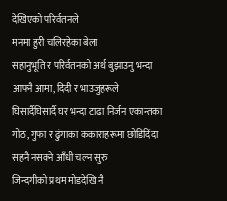देखिएको परिर्वतनले
मनमा हुरी चलिरहेका बेला
सहानुभूति र परिर्वतनको अर्थ बुझाउनु भन्दा
आफ्नै आमा, दिदी र भाउजुहरूले
घिसार्दैघिसार्दै घर भन्दा टाढा निर्जन एकान्तका
गोठ, गुफा र ढुंगाका ककाराहरूमा छोडिदिंदा
सहनै नसक्ने आँधी चल्न सुरु
जिन्दगीको प्रथम मोडदेखि नै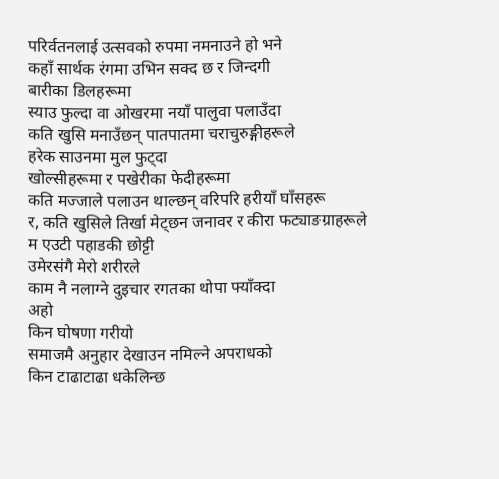परिर्वतनलाई उत्सवको रुपमा नमनाउने हो भने
कहाँ सार्थक रंगमा उभिन सक्द छ र जिन्दगी
बारीका डिलहरूमा
स्याउ फुल्दा वा ओखरमा नयाँ पालुवा पलाउँदा
कति खुसि मनाउँछन् पातपातमा चराचुरुङ्गीहरूले
हरेक साउनमा मुल फुट्दा
खोल्सीहरूमा र पखेरीका फेदीहरूमा
कति मज्जाले पलाउन थाल्छन् वरिपरि हरीयाँ घाँसहरू
र, कति खुसिले तिर्खा मेट्छन जनावर र कीरा फट्याङग्राहरूले
म एउटी पहाडकी छोट्टी
उमेरसंगै मेरो शरीरले
काम नै नलाग्ने दुइचार रगतका थोपा फ्याँक्दा
अहो
किन घोषणा गरीयो
समाजमै अनुहार देखाउन नमिल्ने अपराधको
किन टाढाटाढा धकेलिन्छ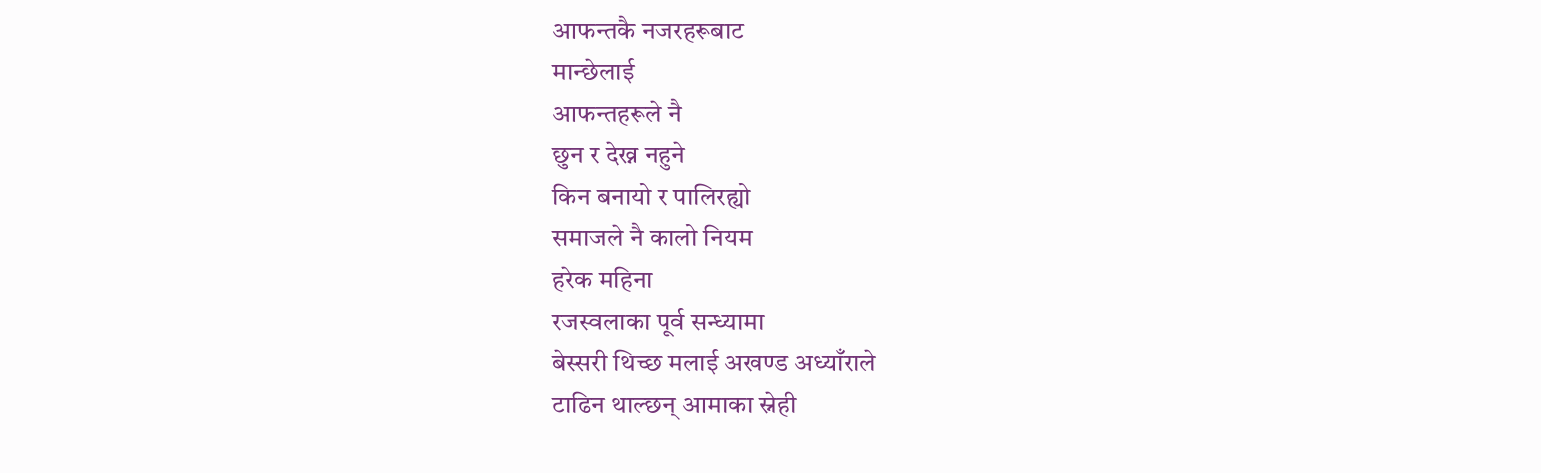आफन्तकै नजरहरूबाट
मान्छेलाई
आफन्तहरूले नै
छुन र देख्न नहुने
किन बनायो र पालिरह्यो
समाजले नै कालो नियम
हरेक महिना
रजस्वलाका पूर्व सन्ध्यामा
बेस्सरी थिच्छ मलाई अखण्ड अध्याँराले
टाढिन थाल्छन् आमाका स्नेही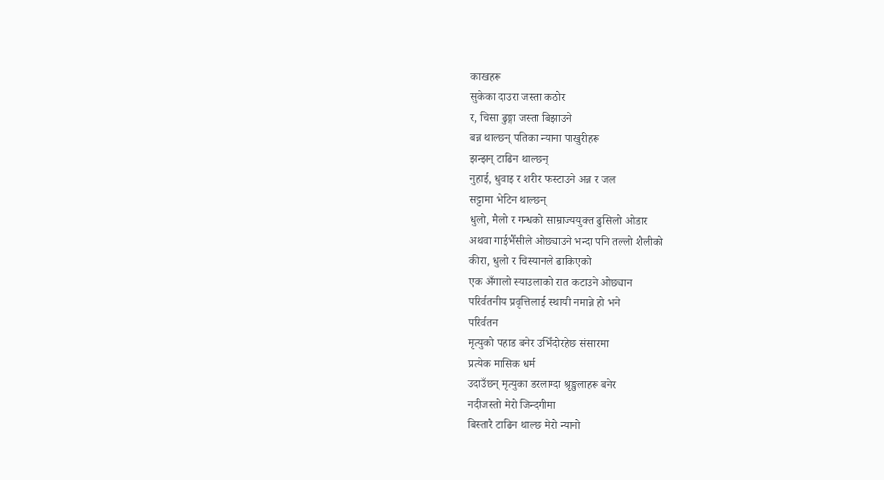काखहरू
सुकेका दाउरा जस्ता कठोर
र, चिसा ढुङ्गा जस्ता बिझाउने
बन्न थाल्छन् पतिका न्याना पाखुरीहरू
झन्झन् टाढिन थाल्छन्
नुहाई, धुवाइ र शरीर फस्टाउने अन्न र जल
सट्टामा भेटिन थाल्छन्
धुलो, मैलो र गन्धको साम्राज्ययुक्त ढुसिलो ओडार
अथवा गाईभैँसीले ओछ्याउने भन्दा पनि तल्लो शैलीको
कीरा, धुलो र चिस्यानले ढाकिएको
एक अँगालो स्याउलाको रात कटाउने ओछ्यान
परिर्वतनीय प्रवृत्तिलाई स्थायी नमान्ने हो भने
परिर्वतन
मृत्युको पहाड बनेर उभिँदोरहेछ संसारमा
प्रत्येक मासिक धर्म
उदाउँछन् मृत्युका डरलाग्दा श्रृङ्खलाहरू बनेर
नदीजस्तो मेरो जिन्दगीमा
बिस्तारै टाढिन थाल्छ मेरो न्यानो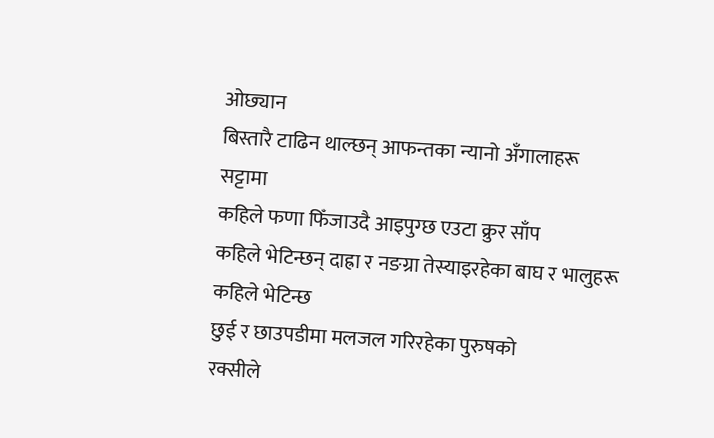ओछ्यान
बिस्तारै टाढिन थाल्छन् आफन्तका न्यानो अँगालाहरू
सट्टामा
कहिले फणा फिँजाउदै आइपुग्छ एउटा क्रुर साँप
कहिले भेटिन्छन् दाह्रा र नङग्रा तेस्याइरहेका बाघ र भालुहरू
कहिले भेटिन्छ
छुई र छाउपडीमा मलजल गरिरहेका पुरुषको
रक्सीले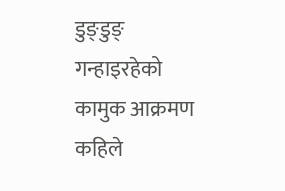डुङ्डुङ् गन्हाइरहेको कामुक आक्रमण
कहिले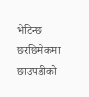भेटिन्छ
छरछिमेकमा छाउपडीको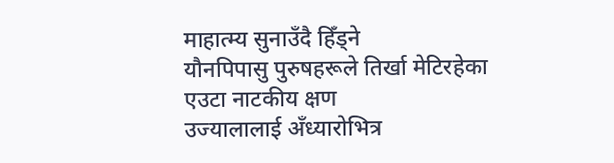माहात्म्य सुनाउँदै हिँड्ने
यौनपिपासु पुरुषहरूले तिर्खा मेटिरहेका
एउटा नाटकीय क्षण
उज्यालालाई अँध्यारोभित्र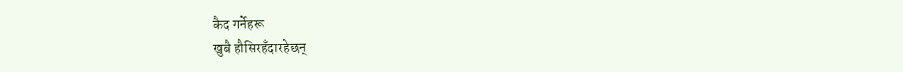कैद गर्नेहरू
खुबै हौसिरहँदारहेछन्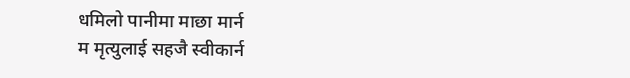धमिलो पानीमा माछा मार्न
म मृत्युलाई सहजै स्वीकार्न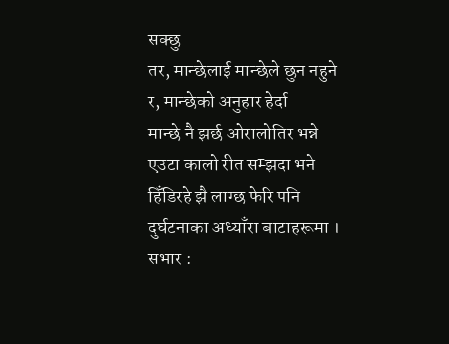सक्छु
तर, मान्छेलाई मान्छेले छुन नहुने
र, मान्छेको अनुहार हेर्दा
मान्छे नै झर्छ ओरालोतिर भन्ने
एउटा कालो रीत सम्झदा भने
हिँडिरहे झै लाग्छ फेरि पनि
दुर्घटनाका अध्याँरा बाटाहरूमा ।
सभार :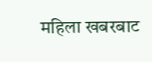महिला खबरबाट